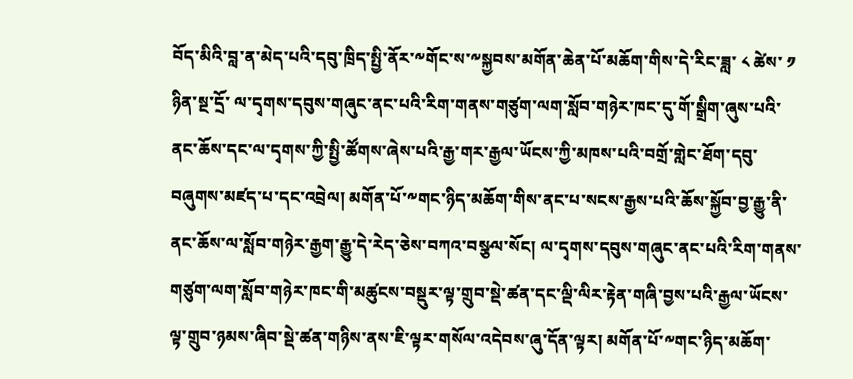བོད་མིའི་བླ་ན་མེད་པའི་དབུ་ཁྲིད་སྤྱི་ནོར་༸གོང་ས་༸སྐྱབས་མགོན་ཆེན་པོ་མཆོག་གིས་དེ་རིང་ཟླ་ ༨ ཚེས་ ༡ ཉིན་སྔ་དྲོ་ ལ་དྭགས་དབུས་གཞུང་ནང་པའི་རིག་གནས་གཙུག་ལག་སློབ་གཉེར་ཁང་དུ་གོ་སྒྲིག་ཞུས་པའི་ནང་ཆོས་དང་ལ་དྭགས་ཀྱི་སྤྱི་ཚོགས་ཞེས་པའི་རྒྱ་གར་རྒྱལ་ཡོངས་ཀྱི་མཁས་པའི་བགྲོ་གླེང་ཐོག་དབུ་བཞུགས་མཛད་པ་དང་འབྲེལ། མགོན་པོ་༸གང་ཉིད་མཆོག་གིས་ནང་པ་སངས་རྒྱས་པའི་ཆོས་སྐྱོབ་བྱ་རྒྱུ་ནི་ནང་ཆོས་ལ་སློབ་གཉེར་རྒྱག་རྒྱུ་དེ་རེད་ཅེས་བཀའ་བསྩལ་སོང། ལ་དྭགས་དབུས་གཞུང་ནང་པའི་རིག་གནས་གཙུག་ལག་སློབ་གཉེར་ཁང་གི་མཚུངས་བསྡུར་ལྟ་གྲུབ་སྡེ་ཚན་དང་ལྡི་ལིར་རྟེན་གཞི་བྱས་པའི་རྒྱལ་ཡོངས་ལྟ་གྲུབ་ཉམས་ཞིབ་སྡེ་ཚན་གཉིས་ནས་ཇི་ལྟར་གསོལ་འདེབས་ཞུ་དོན་ལྟར། མགོན་པོ་༸གང་ཉིད་མཆོག་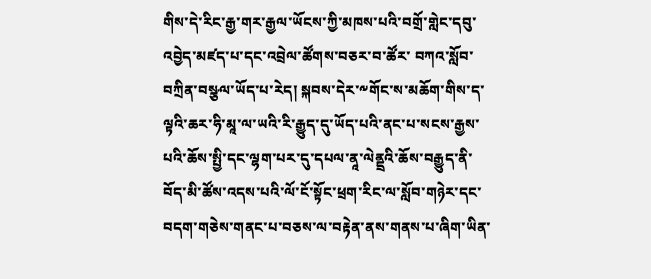གིས་དེ་རིང་རྒྱ་གར་རྒྱལ་ཡོངས་ཀྱི་མཁས་པའི་བགྲོ་གླེང་དབུ་འབྱེད་མཛད་པ་དང་འབྲེལ་ཚོགས་བཅར་བ་ཚོར་ བཀའ་སློབ་བཀྲིན་བསྩལ་ཡོད་པ་རེད། སྐབས་དེར་༸གོང་ས་མཆོག་གིས་ད་ལྟའི་ཆར་ཧི་མཱ་ལ་ཡའི་རི་རྒྱུད་དུ་ཡོད་པའི་ནང་པ་སངས་རྒྱས་པའི་ཆོས་སྤྱི་དང་ལྷག་པར་དུ་དཔལ་ནཱ་ལེནྡྲའི་ཆོས་བརྒྱུད་ནི་བོད་མི་ཚོས་འདས་པའི་ལོ་ངོ་སྟོང་ཕྲག་རིང་ལ་སློབ་གཉེར་དང་བདག་གཅེས་གནང་པ་བཅས་ལ་བརྟེན་ནས་གནས་པ་ཞིག་ཡིན་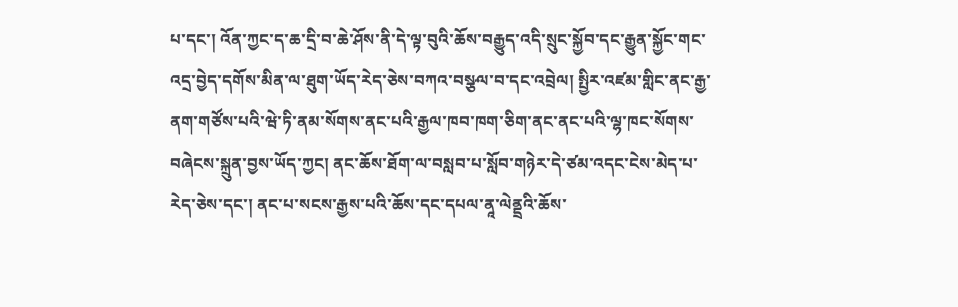པ་དང་། འོན་ཀྱང་ད་ཆ་དྲི་བ་ཆེ་ཤོས་ནི་དེ་ལྟ་བུའི་ཆོས་བརྒྱུད་འདི་སྲུང་སྐྱོབ་དང་རྒྱུན་སྐྱོང་གང་འདྲ་བྱེད་དགོས་མིན་ལ་ཐུག་ཡོད་རེད་ཅེས་བཀའ་བསྩལ་བ་དང་འབྲེལ། སྤྱིར་འཛམ་གླིང་ནང་རྒྱ་ནག་གཙོས་པའི་ཝེ་ཏི་ནམ་སོགས་ནང་པའི་རྒྱལ་ཁབ་ཁག་ཅིག་ནང་ནང་པའི་ལྷ་ཁང་སོགས་བཞེངས་སྐྲུན་བྱས་ཡོད་ཀྱང། ནང་ཆོས་ཐོག་ལ་བསླབ་པ་སློབ་གཉེར་དེ་ཙམ་འདང་ངེས་མེད་པ་རེད་ཅེས་དང་། ནང་པ་སངས་རྒྱས་པའི་ཆོས་དང་དཔལ་ནཱ་ལེནྡྲའི་ཆོས་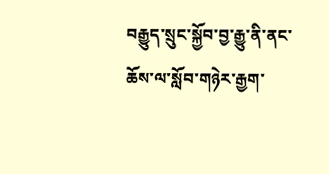བརྒྱུད་སྲུང་སྐྱོབ་བྱ་རྒྱུ་ནི་ནང་ཆོས་ལ་སློབ་གཉེར་རྒྱག་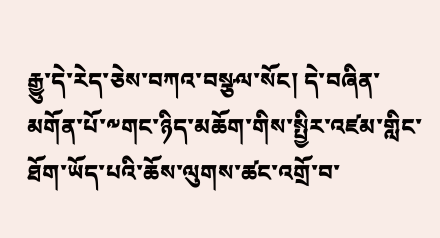རྒྱུ་དེ་རེད་ཅེས་བཀའ་བསྩལ་སོང། དེ་བཞིན་མགོན་པོ་༸གང་ཉིད་མཆོག་གིས་སྤྱིར་འཛམ་གླིང་ཐོག་ཡོད་པའི་ཆོས་ལུགས་ཚང་འགྲོ་བ་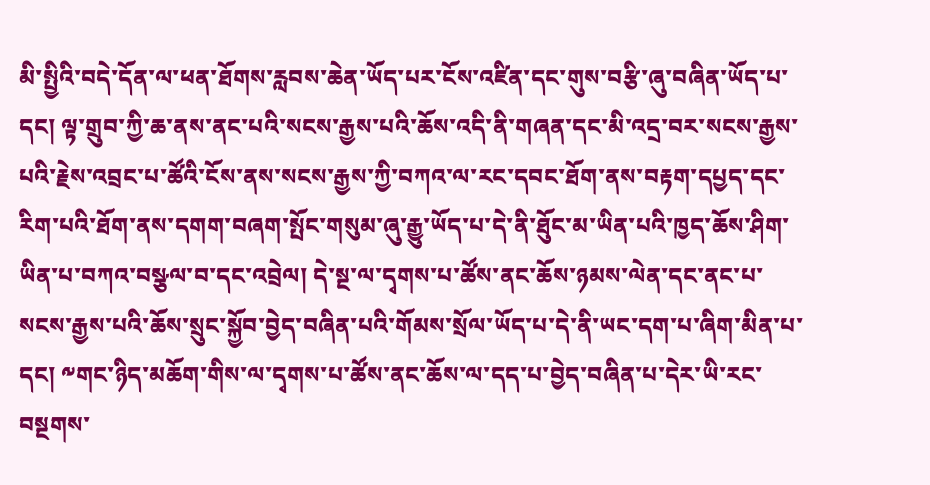མི་སྤྱིའི་བདེ་དོན་ལ་ཕན་ཐོགས་རླབས་ཆེན་ཡོད་པར་ངོས་འཛིན་དང་གུས་བརྩི་ཞུ་བཞིན་ཡོད་པ་དང། ལྟ་གྲུབ་ཀྱི་ཆ་ནས་ནང་པའི་སངས་རྒྱས་པའི་ཆོས་འདི་ནི་གཞན་དང་མི་འདྲ་བར་སངས་རྒྱས་པའི་རྗེས་འབྲང་པ་ཚོའི་ངོས་ནས་སངས་རྒྱས་ཀྱི་བཀའ་ལ་རང་དབང་ཐོག་ནས་བརྟག་དཔྱད་དང་རིག་པའི་ཐོག་ནས་དགག་བཞག་སྤོང་གསུམ་ཞུ་རྒྱུ་ཡོད་པ་དེ་ནི་ཐོུང་མ་ཡིན་པའི་ཁྱད་ཆོས་ཤིག་ཡིན་པ་བཀའ་བསྩལ་བ་དང་འབྲེལ། དེ་སྔ་ལ་དྭགས་པ་ཚོས་ནང་ཆོས་ཉམས་ལེན་དང་ནང་པ་སངས་རྒྱས་པའི་ཆོས་སྲུང་སྐྱོབ་བྱེད་བཞིན་པའི་གོམས་སྲོལ་ཡོད་པ་དེ་ནི་ཡང་དག་པ་ཞིག་མིན་པ་དང། ༸གང་ཉིད་མཆོག་གིས་ལ་དྭགས་པ་ཚོས་ནང་ཆོས་ལ་དད་པ་བྱེད་བཞིན་པ་དེར་ཡི་རང་བསྔགས་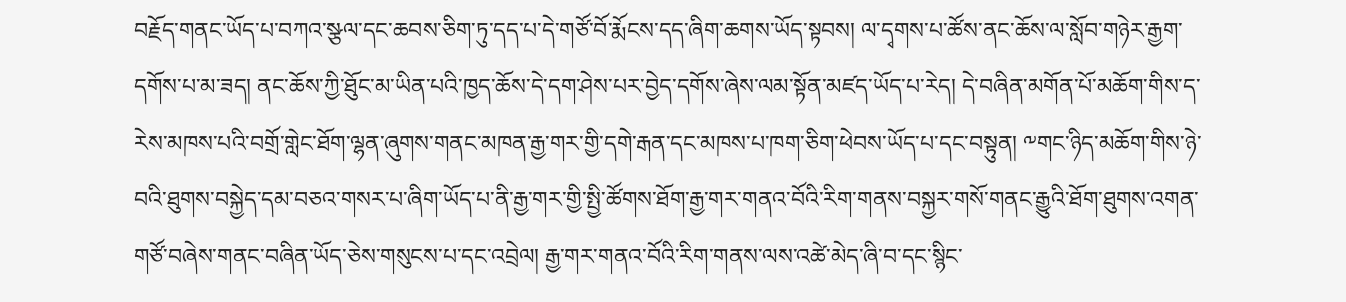བརྗོད་གནང་ཡོད་པ་བཀའ་སྩལ་དང་ཆབས་ཅིག་ཏུ་དད་པ་དེ་གཙོ་བོ་རྨོངས་དད་ཞིག་ཆགས་ཡོད་སྟབས། ལ་དྭགས་པ་ཚོས་ནང་ཆོས་ལ་སློབ་གཉེར་རྒྱག་དགོས་པ་མ་ཟད། ནང་ཆོས་ཀྱི་ཐོུང་མ་ཡིན་པའི་ཁྱད་ཆོས་དེ་དག་ཤེས་པར་བྱེད་དགོས་ཞེས་ལམ་སྟོན་མཛད་ཡོད་པ་རེད། དེ་བཞིན་མགོན་པོ་མཆོག་གིས་ད་རེས་མཁས་པའི་བགྲོ་གླེང་ཐོག་ལྷན་ཞུགས་གནང་མཁན་རྒྱ་གར་གྱི་དགེ་རྒན་དང་མཁས་པ་ཁག་ཅིག་ཕེབས་ཡོད་པ་དང་བསྟུན། ༸གང་ཉིད་མཆོག་གིས་ཉེ་བའི་ཐུགས་བསྐྱེད་དམ་བཅའ་གསར་པ་ཞིག་ཡོད་པ་ནི་རྒྱ་གར་གྱི་སྤྱི་ཚོགས་ཐོག་རྒྱ་གར་གནའ་བོའི་རིག་གནས་བསྐྱར་གསོ་གནང་རྒྱུའི་ཐོག་ཐུགས་འགན་གཙོ་བཞེས་གནང་བཞིན་ཡོད་ཅེས་གསུངས་པ་དང་འབྲེལ། རྒྱ་གར་གནའ་བོའི་རིག་གནས་ལས་འཚེ་མེད་ཞི་བ་དང་སྙིང་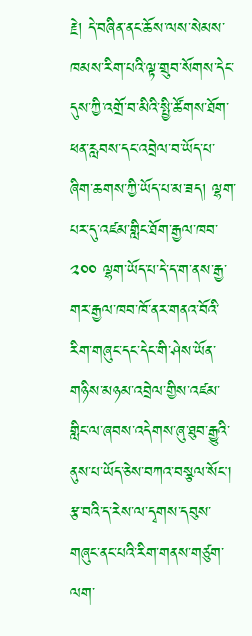རྗེ། དེ་བཞིན་ནང་ཆོས་ལས་སེམས་ཁམས་རིག་པའི་ལྟ་གྲུབ་སོགས་དེང་དུས་ཀྱི་འགྲོ་བ་མིའི་སྤྱི་ཚོགས་ཐོག་ཕན་རླབས་དང་འབྲེལ་བ་ཡོད་པ་ཞིག་ཆགས་ཀྱི་ཡོད་པ་མ་ཟད། ལྷག་པར་དུ་འཛམ་གླིང་ཐོག་རྒྱལ་ཁབ་ ༢༠༠ ལྷག་ཡོད་པ་དེ་ད་ག་ནས་རྒྱ་གར་རྒྱལ་ཁབ་ཁོ་ནར་གནའ་བོའི་རིག་གཞུང་དང་དེང་གི་ཤེས་ཡོན་གཉིས་མཉམ་འབྲེལ་གྱིས་འཛམ་གླིང་ལ་ཞབས་འདེགས་ཞུ་ཐུབ་རྒྱུའི་ནུས་པ་ཡོད་ཅེས་བཀའ་བསྩལ་སོང། རྩ་བའི་ད་རེས་ལ་དྭགས་དབུས་གཞུང་ནང་པའི་རིག་གནས་གཙུག་ལག་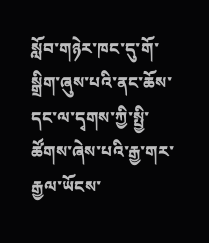སློབ་གཉེར་ཁང་དུ་གོ་སྒྲིག་ཞུས་པའི་ནང་ཆོས་དང་ལ་དྭགས་ཀྱི་སྤྱི་ཚོགས་ཞེས་པའི་རྒྱ་གར་རྒྱལ་ཡོངས་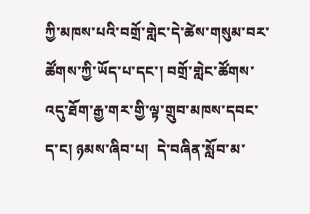ཀྱི་མཁས་པའི་བགྲོ་གླེང་དེ་ཚེས་གསུམ་བར་ཚོགས་ཀྱི་ཡོད་པ་དང་། བགྲོ་གླེང་ཚོགས་འདུ་ཐོག་རྒྱ་གར་གྱི་ལྟ་གྲུབ་མཁས་དབང་ད་ང། ཉམས་ཞིབ་པ།  དེ་བཞིན་སློབ་མ་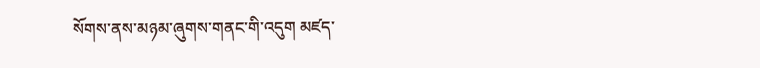སོགས་ནས་མཉམ་ཞུགས་གནང་གི་འདུག མཛད་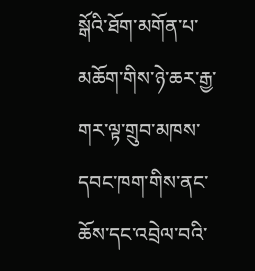སྒོའི་ཐོག་མགོན་པ་མཆོག་གིས་ཉེ་ཆར་རྒྱ་གར་ལྟ་གྲུབ་མཁས་དབང་ཁག་གིས་ནང་ཆོས་དང་འབྲེལ་བའི་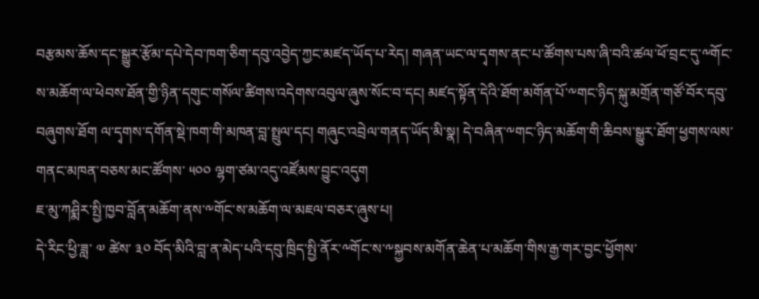བརྩམས་ཆོས་དང་སྒྱུར་རྩོམ་དཔེ་དེབ་ཁག་ཅིག་དབུ་འབྱེད་ཀྱང་མཛད་ཡོད་པ་རེད། གཞན་ཡང་ལ་དྭགས་ནང་པ་ཚོགས་པས་ཞི་བའི་ཚལ་ཕོ་བྲང་དུ་༸གོང་ས་མཆོག་ལ་ཕེབས་ཐོན་གྱི་ཉིན་དགུང་གསོལ་ཚིགས་འདེགས་འབུལ་ཞུས་སོང་བ་དང། མཛད་སྟོན་དེའི་ཐོག་མགོན་པོ་༸གང་ཉིད་སྐུ་མགྲོན་གཙོ་བོར་དབུ་བཞུགས་ཐོག ལ་དྭགས་དགོན་སྡེ་ཁག་གི་མཁན་བླ་སྤྲུལ་དང། གཞུང་འབྲེལ་གནད་ཡོད་མི་སྣ། དེ་བཞིན་༸གང་ཉིད་མཆོག་གི་ཆིབས་སྒྱུར་ཐོག་ཕྱགས་ལས་གནང་མཁན་བཅས་མང་ཚོགས་ ༥༠༠ ལྷག་ཙམ་འདུ་འཛོམས་བྱུང་འདུག
ཇ་མུ་ཀཤྨིར་སྤྱི་ཁྱབ་བློན་མཆོག་ནས་༸གོང་ས་མཆོག་ལ་མཇལ་བཅར་ཞུས་པ།
དེ་རིང་ཕྱི་ཟླ་ ༧ ཚེས་ ༣༠ བོད་མིའི་བླ་ན་མེད་པའི་དབུ་ཁྲིད་སྤྱི་ནོར་༸གོང་ས་༸སྐྱབས་མགོན་ཆེན་པ་མཆོག་གིས་རྒྱ་གར་བྱང་ཕྱོགས་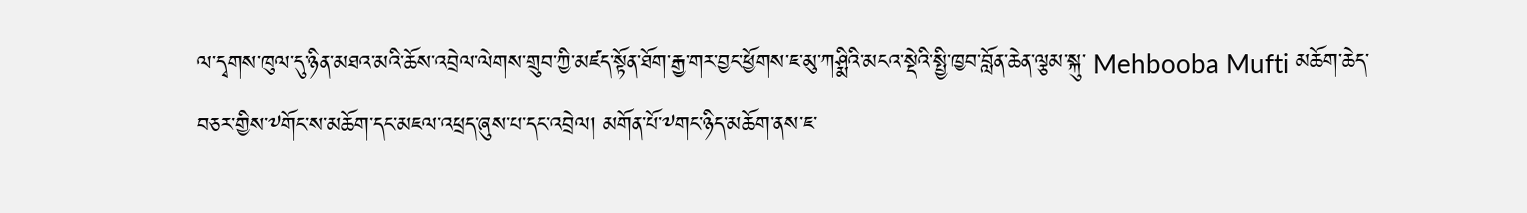ལ་དྭགས་ཁུལ་དུ་ཉིན་མཐའ་མའི་ཆོས་འབྲེལ་ལེགས་གྲུབ་ཀྱི་མཛད་སྟོན་ཐོག་རྒྱ་གར་བྱང་ཕྱོགས་ཇ་མུ་ཀཤྨིའི་མངའ་སྡེའི་སྤྱི་ཁྱབ་བློན་ཆེན་ལྕམ་སྐུ་ Mehbooba Mufti མཆོག་ཆེད་བཅར་གྱིས་༸གོང་ས་མཆོག་དང་མཇལ་འཕྲད་ཞུས་པ་དང་འབྲེལ། མགོན་པོ་༸གང་ཉིད་མཆོག་ནས་ཇ་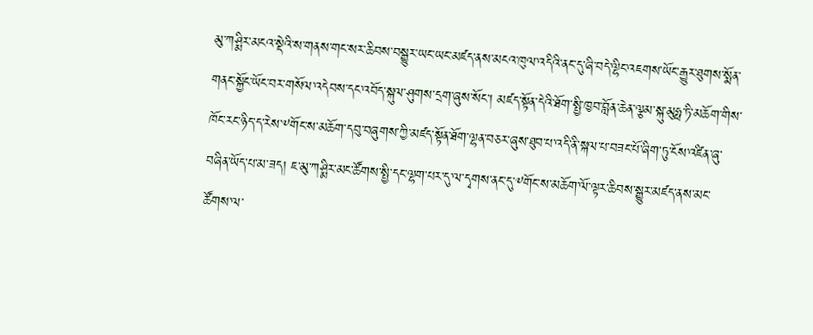མུ་ཀཤྨིར་མངའ་སྡེའི་ས་གནས་གང་སར་ཆིབས་བསྒྱུར་ཡང་ཡང་མཛད་ནས་མངའ་ཁུལ་འདིའི་ནང་དུ་ཞི་བདེ་ལྷིང་འཇགས་ཡོང་རྒྱུར་ཐུགས་སྨོན་གནང་སྐྱོང་ཡོང་བར་གསོལ་འདེབས་དང་འབོད་སྐུལ་ཤུགས་དྲག་ཞུས་སོང་། མཛད་སྟོན་དེའི་ཐོག་སྤྱི་ཁྱབ་བློན་ཆེན་ལྕམ་སྐུ་མུཧྥ་ཏི་མཆོག་གིས་ཁོང་རང་ཉིད་ད་རེས་༸གོང་ས་མཆོག་དབུ་བཞུགས་ཀྱི་མཛད་སྟོན་ཐོག་ལྷན་བཅར་ཞུས་ཐུབ་པ་འདི་ནི་སྐལ་པ་བཟང་པོ་ཞིག་ཏུ་ངོས་འཛིན་ཞུ་བཞིན་ཡོད་པ་མ་ཟད། ཇ་མུ་ཀཤྨིར་མང་ཚོགས་སྤྱི་དང་ལྷག་པར་དུ་ལ་དྭགས་ནང་དུ་༸གོང་ས་མཆོག་ལོ་ལྟར་ཆིབས་སྒྱུར་མཛད་ནས་མང་ཚོགས་ལ་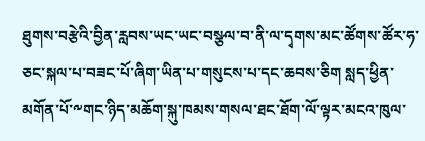ཐུགས་བརྩེའི་བྱིན་རླབས་ཡང་ཡང་བསྩལ་བ་ནི་ལ་དྭགས་མང་ཚོགས་ཚོར་ཧ་ཅང་སྐལ་པ་བཟང་པོ་ཞིག་ཡིན་པ་གསུངས་པ་དང་ཆབས་ཅིག སླད་ཕྱིན་མགོན་པོ་༸གང་ཉིད་མཆོག་སྐུ་ཁམས་གསལ་ཐང་ཐོག་ལོ་ལྟར་མངའ་ཁུལ་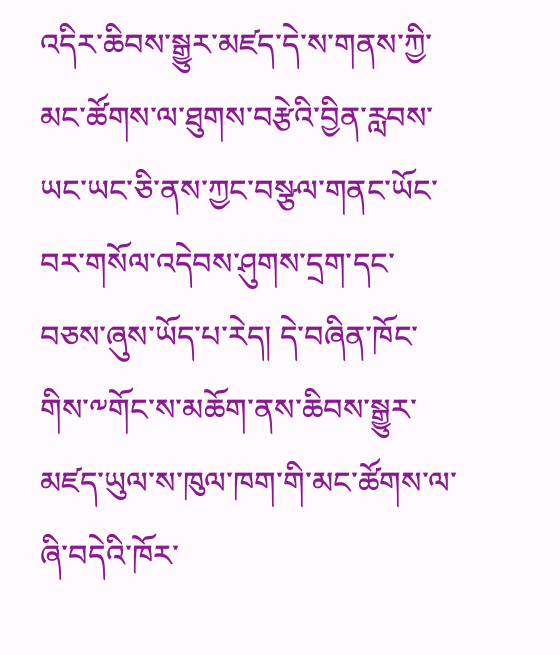འདིར་ཆིབས་སྒྱུར་མཛད་དེ་ས་གནས་ཀྱི་མང་ཚོགས་ལ་ཐུགས་བརྩེའི་བྱིན་རླབས་ཡང་ཡང་ཅི་ནས་ཀྱང་བསྩལ་གནང་ཡོང་བར་གསོལ་འདེབས་ཤུགས་དྲག་དང་བཅས་ཞུས་ཡོད་པ་རེད། དེ་བཞིན་ཁོང་གིས་༸གོང་ས་མཆོག་ནས་ཆིབས་སྒྱུར་མཛད་ཡུལ་ས་ཁུལ་ཁག་གི་མང་ཚོགས་ལ་ཞི་བདེའི་ཁོར་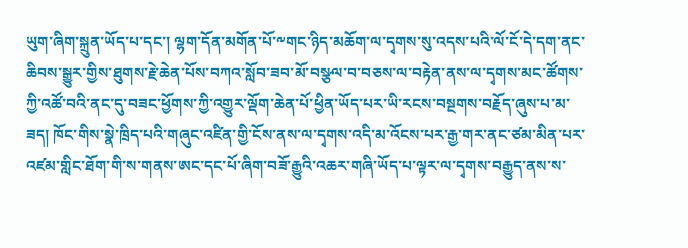ཡུག་ཞིག་སྐྲུན་ཡོད་པ་དང་། ལྷག་དོན་མགོན་པོ་༸གང་ཉིད་མཆོག་ལ་དྭགས་སུ་འདས་པའི་ལོ་ངོ་དེ་དག་ནང་ཆིབས་སྒྱུར་གྱིས་ཐུགས་རྗེ་ཆེན་པོས་བཀའ་སློབ་ཟབ་མོ་བསྩལ་བ་བཅས་ལ་བརྟེན་ནས་ལ་དྭགས་མང་ཚོགས་ཀྱི་འཚོ་བའི་ནང་དུ་བཟང་ཕྱོགས་ཀྱི་འགྱུར་ལྡོག་ཆེན་པོ་ཕྱིན་ཡོད་པར་ཡི་རངས་བསྔགས་བརྗོད་ཞུས་པ་མ་ཟད། ཁོང་གིས་སྣེ་ཁྲིད་པའི་གཞུང་འཛིན་གྱི་ངོས་ནས་ལ་དྭགས་འདི་མ་འོངས་པར་རྒྱ་གར་ནང་ཙམ་མིན་པར་འཛམ་གླིང་ཐོག་གི་ས་གནས་ཨང་དང་པོ་ཞིག་བཟོ་རྒྱུའི་འཆར་གཞི་ཡོད་པ་ལྟར་ལ་དྭགས་བརྒྱུད་ནས་ས་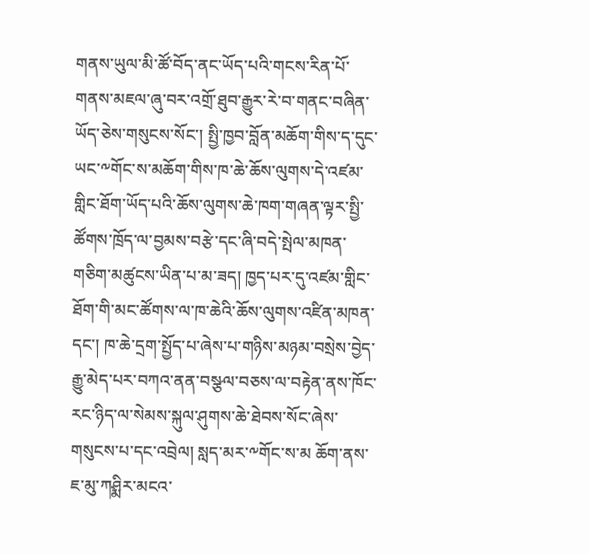གནས་ཡུལ་མི་ཚོ་བོད་ནང་ཡོད་པའི་གངས་རིན་པོ་གནས་མཇལ་ཞུ་བར་འགྲོ་ཐུབ་རྒྱུར་རེ་བ་གནང་བཞིན་ཡོད་ཅེས་གསུངས་སོང་། སྤྱི་ཁྱབ་བློན་མཆོག་གིས་ད་དུང་ཡང་༸གོང་ས་མཆོག་གིས་ཁ་ཆེ་ཆོས་ལུགས་དེ་འཛམ་གླིང་ཐོག་ཡོད་པའི་ཆོས་ལུགས་ཆེ་ཁག་གཞན་ལྟར་སྤྱི་ཚོགས་ཁྲོད་ལ་བྱམས་བརྩེ་དང་ཞི་བདེ་སྤེལ་མཁན་གཅིག་མཚུངས་ཡིན་པ་མ་ཟད། ཁྱད་པར་དུ་འཛམ་གླིང་ཐོག་གི་མང་ཚོགས་ལ་ཁ་ཆེའི་ཆོས་ལུགས་འཛིན་མཁན་དང་། ཁ་ཆེ་དྲག་སྤྱོད་པ་ཞེས་པ་གཉིས་མཉམ་བསྲེས་བྱེད་རྒྱུ་མེད་པར་བཀའ་ནན་བསྩལ་བཅས་ལ་བརྟེན་ནས་ཁོང་རང་ཉིད་ལ་སེམས་སྐུལ་ཤུགས་ཆེ་ཐེབས་སོང་ཞེས་གསུངས་པ་དང་འབྲེལ། སླད་མར་༸གོང་ས་མ ཆོག་ནས་ཇ་མུ་ཀཤྨིར་མངའ་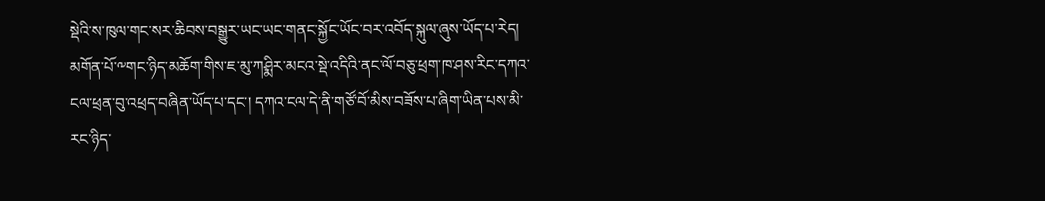སྡེའི་ས་ཁུལ་གང་སར་ཆིབས་བསྒྱུར་ཡང་ཡང་གནང་སྐྱོང་ཡོང་བར་འབོད་སྐུལ་ཞུས་ཡོད་པ་རེད། མགོན་པོ་༸གང་ཉིད་མཆོག་གིས་ཇ་མུ་ཀཤྨིར་མངའ་སྡེ་འདིའི་ནང་ལོ་བཅུ་ཕྲག་ཁ་ཤས་རིང་དཀའ་ངལ་ཕྲན་བུ་འཕྲད་བཞིན་ཡོད་པ་དང་། དཀའ་ངལ་དེ་ནི་གཙོ་བོ་མིས་བཟོས་པ་ཞིག་ཡིན་པས་མི་རང་ཉིད་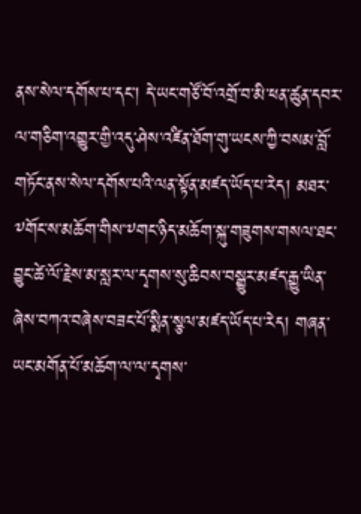ནས་སེལ་དགོས་པ་དང་། དེ་ཡང་གཙོ་བོ་འགྲོ་བ་མི་ཕན་ཚུན་དབར་ལ་གཅིག་འགྱུར་གྱི་འདུ་ཤེས་འཛིན་ཐོག་གུ་ཡངས་ཀྱི་བསམ་བློ་གཏོང་ནས་སེལ་དགོས་པའི་ལན་སྟོན་མཛད་ཡོད་པ་རེད། མཐར་༸གོང་ས་མཆོག་གིས་༸གང་ཉིད་མཆོག་སྐུ་གཟུགས་གསལ་ཐང་བྱུང་ཚེ་ལོ་རྗེས་མ་སླར་ལ་དྭགས་སུ་ཆིབས་བསྒྱུར་མཛད་རྒྱུ་ཡིན་ཞེས་བཀའ་བཞེས་བཟང་པོ་སྨིན་སྩལ་མཛད་ཡོད་པ་རེད། གཞན་ཡང་མགོན་པོ་མཆོག་ལ་ལ་དྭགས་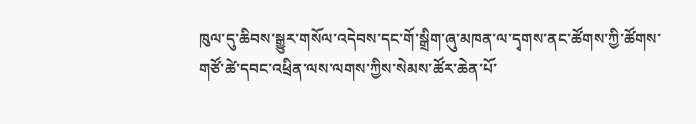ཁུལ་དུ་ཆིབས་སྒྱུར་གསོལ་འདེབས་དང་གོ་སྒྲིག་ཞུ་མཁན་ལ་དྭགས་ནང་ཚོགས་ཀྱི་ཚོགས་གཙོ་ཚེ་དབང་འཕྲིན་ལས་ལགས་ཀྱིས་སེམས་ཚོར་ཆེན་པོ་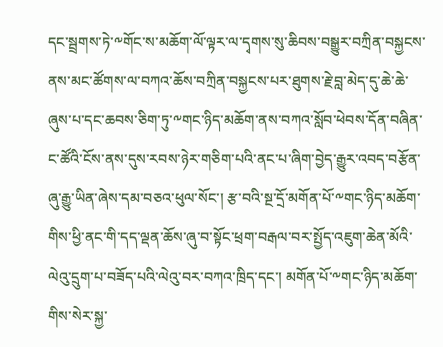དང་སྦྲགས་ཏེ་༸གོང་ས་མཆོག་ལོ་ལྟར་ལ་དྭགས་སུ་ཆིབས་བསྒྱུར་བཀྲིན་བསྐྱངས་ནས་མང་ཚོགས་ལ་བཀའ་ཆོས་བཀྲིན་བསྐྱངས་པར་ཐུགས་རྗེ་བླ་མེད་དུ་ཆེ་ཆེ་ཞུས་པ་དང་ཆབས་ཅིག་ཏུ་༸གང་ཉིད་མཆོག་ནས་བཀའ་སློབ་ཕེབས་དོན་བཞིན་ང་ཚོའི་ངོས་ནས་དུས་རབས་ཉེར་གཅིག་པའི་ནང་པ་ཞིག་བྱེད་རྒྱུར་འབད་བརྩོན་ཞུ་རྒྱུ་ཡིན་ཞེས་དམ་བཅའ་ཕུལ་སོང་། རྩ་བའི་སྔ་དྲོ་མགོན་པོ་༸གང་ཉིད་མཆོག་གིས་ཕྱི་ནང་གི་དད་ལྡན་ཆོས་ཞུ་བ་སྟོང་ཕྲག་བརྒལ་བར་སྤྱོད་འཇུག་ཆེན་མོའི་ལེའུ་དྲུག་པ་བཟོད་པའི་ལེའུ་བར་བཀའ་ཁྲིད་དང་། མགོན་པོ་༸གང་ཉིད་མཆོག་གིས་སེར་སྐྱ་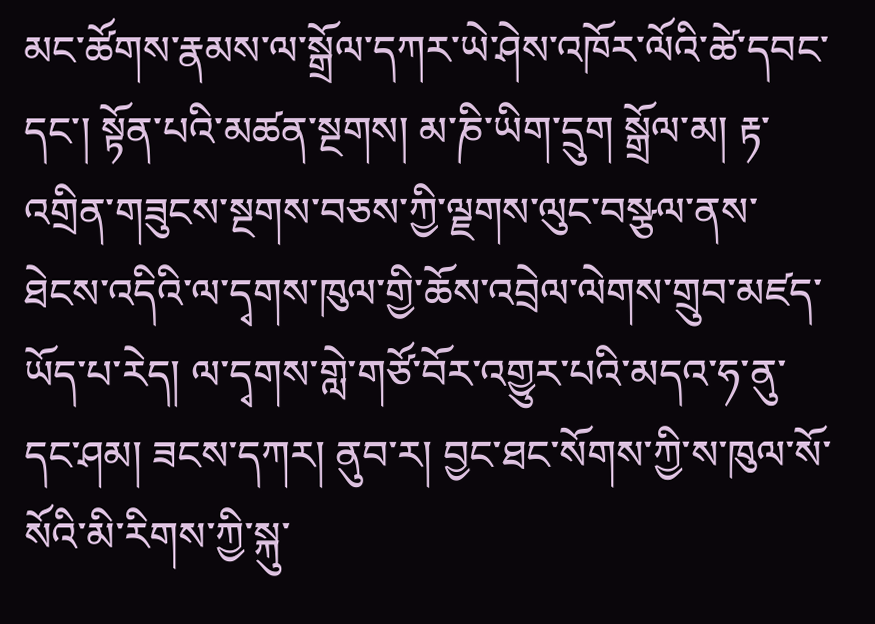མང་ཚོགས་རྣམས་ལ་སྒྲོལ་དཀར་ཡེ་ཤེས་འཁོར་ལོའི་ཚེ་དབང་དང་། སྟོན་པའི་མཚན་སྔགས། མ་ཎི་ཡིག་དྲུག སྒྲོལ་མ། རྟ་འགྲིན་གཟུངས་སྔགས་བཅས་ཀྱི་ལྗགས་ལུང་བསྩལ་ནས་ཐེངས་འདིའི་ལ་དྭགས་ཁུལ་གྱི་ཆོས་འབྲེལ་ལེགས་གྲུབ་མཛད་ཡོད་པ་རེད། ལ་དྭགས་གླེ་གཙོ་བོར་འགྱུར་པའི་མདའ་ཧ་ནུ་དང་ཤམ། ཟངས་དཀར། ནུབ་ར། བྱང་ཐང་སོགས་ཀྱི་ས་ཁུལ་སོ་སོའི་མི་རིགས་ཀྱི་སྐུ་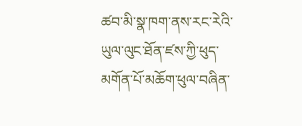ཚབ་མི་སྣ་ཁག་ནས་རང་རེའི་ཡུལ་ལུང་ཐོན་ཛས་ཀྱི་ཕུད་མགོན་པོ་མཆོག་ཕུལ་བཞིན་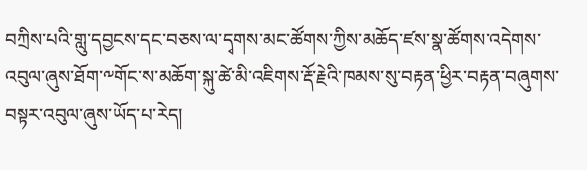བཀྲིས་པའི་གླུ་དབྱངས་དང་བཅས་ལ་དྭགས་མང་ཚོགས་ཀྱིས་མཆོད་ཛས་སྣ་ཚོགས་འདེགས་འབུལ་ཞུས་ཐོག་༸གོང་ས་མཆོག་སྐུ་ཚེ་མི་འཇིགས་རྡོ་རྗེའི་ཁམས་སུ་བརྟན་ཕྱིར་བརྟན་བཞུགས་བསྟར་འབུལ་ཞུས་ཡོད་པ་རེད།